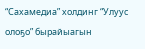“Сахамедиа” холдинг “Улуус олоҕо” бырайыагын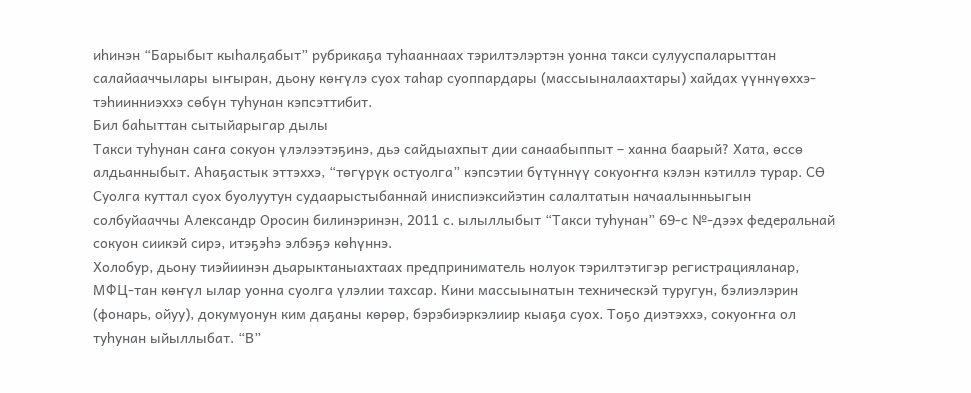иһинэн “Барыбыт кыһалҕабыт” рубрикаҕа туһааннаах тэрилтэлэртэн уонна такси сулууспаларыттан салайааччылары ыҥыран, дьону көҥүлэ суох таһар суоппардары (массыыналаахтары) хайдах үүннүөххэ-тэһиинниэххэ сөбүн туһунан кэпсэттибит.
Бил баһыттан сытыйарыгар дылы
Такси туһунан саҥа сокуон үлэлээтэҕинэ, дьэ сайдыахпыт дии санаабыппыт – ханна баарый? Хата, өссө алдьанныбыт. Аһаҕастык эттэххэ, “төгүрүк остуолга” кэпсэтии бүтүннүү сокуоҥҥа кэлэн кэтиллэ турар. СӨ Суолга куттал суох буолуутун судаарыстыбаннай иниспиэксийэтин салалтатын начаалынньыгын солбуйааччы Александр Оросин билинэринэн, 2011 с. ылыллыбыт “Такси туһунан” 69-с №-дээх федеральнай сокуон сиикэй сирэ, итэҕэһэ элбэҕэ көһүннэ.
Холобур, дьону тиэйиинэн дьарыктаныахтаах предприниматель нолуок тэрилтэтигэр регистрацияланар, МФЦ-тан көҥүл ылар уонна суолга үлэлии тахсар. Кини массыынатын техническэй туругун, бэлиэлэрин (фонарь, ойуу), докумуонун ким даҕаны көрөр, бэрэбиэркэлиир кыаҕа суох. Тоҕо диэтэххэ, сокуоҥҥа ол туһунан ыйыллыбат. “В”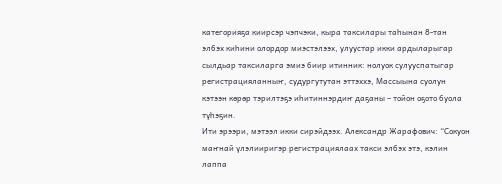категорияҕа киирсэр чэпчэки, кыра таксилары таһынан 8-тан элбэх киһини олордор миэстэлээх, улуустар икки ардыларыгар сылдьар таксиларга эмиэ биир итинник: нолуок сулууспатыгар регистрацияланныҥ, судургутутан эттэххэ, Массыына суолун кэтээн көрөр тэрилтэҕэ иһитиннэрдиҥ даҕаны – тойон оҕото буола түһэҕин.
Ити эрээри, мэтээл икки сирэйдээх. Александр Жарафович: “Сокуон маҥнай үлэлииригэр регистрациялаах такси элбэх этэ, кэлин лаппа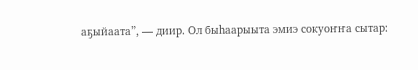аҕыйаата”, — диир. Ол быһаарыыта эмиэ сокуоҥҥа сытар: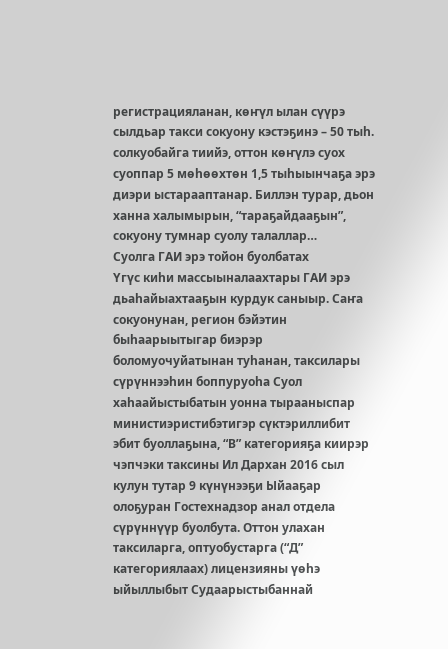регистрацияланан, көҥүл ылан сүүрэ сылдьар такси сокуону кэстэҕинэ – 50 тыһ. солкуобайга тиийэ, оттон көҥүлэ суох суоппар 5 мөһөөхтөн 1,5 тыһыынчаҕа эрэ диэри ыстарааптанар. Биллэн турар, дьон ханна халымырын, “тараҕайдааҕын”, сокуону тумнар суолу талаллар…
Суолга ГАИ эрэ тойон буолбатах
Үгүс киһи массыыналаахтары ГАИ эрэ дьаһайыахтааҕын курдук саныыр. Саҥа сокуонунан, регион бэйэтин быһаарыытыгар биэрэр боломуочуйатынан туһанан, таксилары сүрүннээһин боппуруоһа Суол хаһаайыстыбатын уонна тырааныспар министиэристибэтигэр сүктэриллибит эбит буоллаҕына, “В” категорияҕа киирэр чэпчэки таксины Ил Дархан 2016 сыл кулун тутар 9 күнүнээҕи Ыйааҕар олоҕуран Гостехнадзор анал отдела сүрүннүүр буолбута. Оттон улахан таксиларга, оптуобустарга (“Д” категориялаах) лицензияны үөһэ ыйыллыбыт Судаарыстыбаннай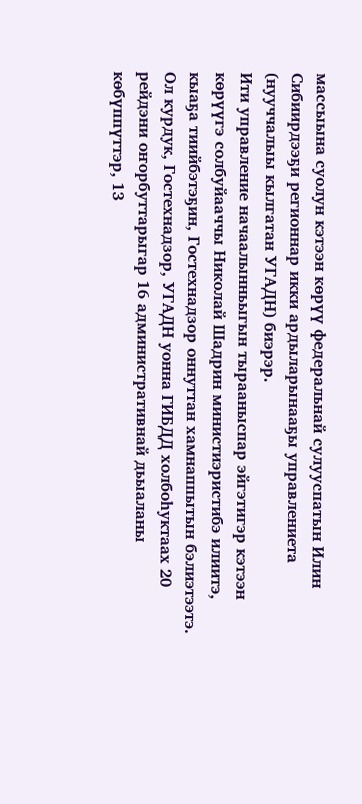массыына суолун кэтээн көрүү федеральнай сулууспатын Илин Сибиирдээҕи регионнар икки ардыларынааҕы управлениета (нууччалыы кылгатан УГАДН) биэрэр.
Ити управление начаалынньыгын тырааныспар эйгэтигэр кэтээн көрүүгэ солбуйааччы Николай Шадрин министиэристибэ илиитэ, кыаҕа тиийбэтэҕин, Гостехнадзор оннуттан хамнаппытын бэлиэтээтэ. Ол курдук, Гостехнадзор, УГАДН уонна ГИБДД холбоһуктаах 20 рейдэни оҥорбуттарыгар 16 административнай дьыаланы көбүппүттэр, 13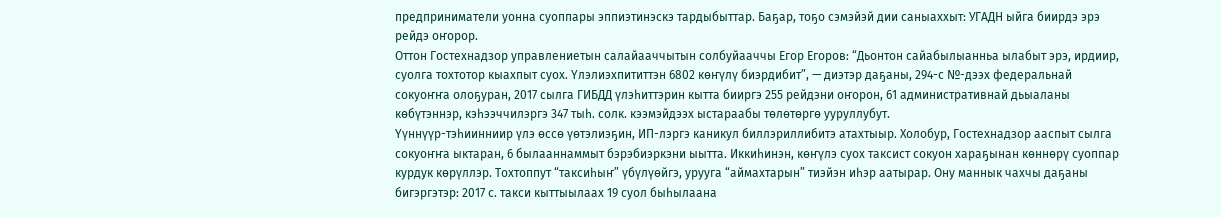предприниматели уонна суоппары эппиэтинэскэ тардыбыттар. Баҕар, тоҕо сэмэйэй дии саныаххыт: УГАДН ыйга биирдэ эрэ рейдэ оҥорор.
Оттон Гостехнадзор управлениетын салайааччытын солбуйааччы Егор Егоров: “Дьонтон сайабылыанньа ылабыт эрэ, ирдиир, суолга тохтотор кыахпыт суох. Үлэлиэхпититтэн 6802 көҥүлү биэрдибит”, — диэтэр даҕаны, 294-с №-дээх федеральнай сокуоҥҥа олоҕуран, 2017 сылга ГИБДД үлэһиттэрин кытта бииргэ 255 рейдэни оҥорон, 61 административнай дьыаланы көбүтэннэр, кэһээччилэргэ 347 тыһ. солк. кээмэйдээх ыстараабы төлөтөргө ууруллубут.
Үүннүүр-тэһиинниир үлэ өссө үөтэлиэҕин, ИП-лэргэ каникул биллэриллибитэ атахтыыр. Холобур, Гостехнадзор ааспыт сылга сокуоҥҥа ыктаран, 6 былааннаммыт бэрэбиэркэни ыытта. Иккиһинэн, көҥүлэ суох таксист сокуон хараҕынан көннөрү суоппар курдук көрүллэр. Тохтоппут “таксиһыҥ” үбүлүөйгэ, урууга “аймахтарын” тиэйэн иһэр аатырар. Ону маннык чахчы даҕаны бигэргэтэр: 2017 с. такси кыттыылаах 19 суол быһылаана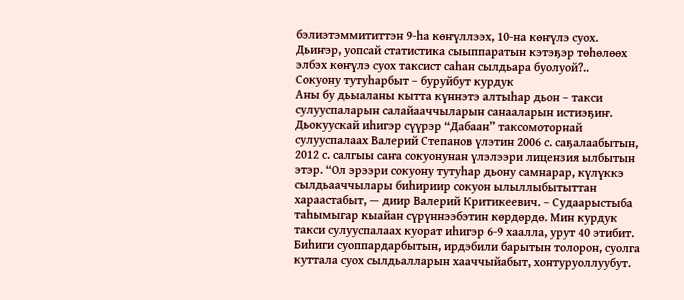бэлиэтэммититтэн 9-һа көҥүллээх, 10-на көҥүлэ суох. Дьиҥэр, уопсай статистика сыыппаратын кэтэҕэр төһөлөөх элбэх көҥүлэ суох таксист саһан сылдьара буолуой?..
Сокуону тутуһарбыт – буруйбут курдук
Аны бу дьыаланы кытта күннэтэ алтыһар дьон – такси сулууспаларын салайааччыларын санааларын истиэҕиҥ. Дьокуускай иһигэр сүүрэр “Дабаан” таксомоторнай сулууспалаах Валерий Степанов үлэтин 2006 с. саҕалаабытын, 2012 с. салгыы саҥа сокуонунан үлэлээри лицензия ылбытын этэр. “Ол эрээри сокуону тутуһар дьону самнарар, күлүккэ сылдьааччылары биһириир сокуон ылыллыбытыттан хараастабыт, — диир Валерий Критикеевич. – Судаарыстыба таһымыгар кыайан сүрүннээбэтин көрдөрдө. Мин курдук такси сулууспалаах куорат иһигэр 6-9 хаалла, урут 40 этибит. Биһиги суоппардарбытын, ирдэбили барытын толорон, суолга куттала суох сылдьалларын хааччыйабыт, хонтуруоллуубут.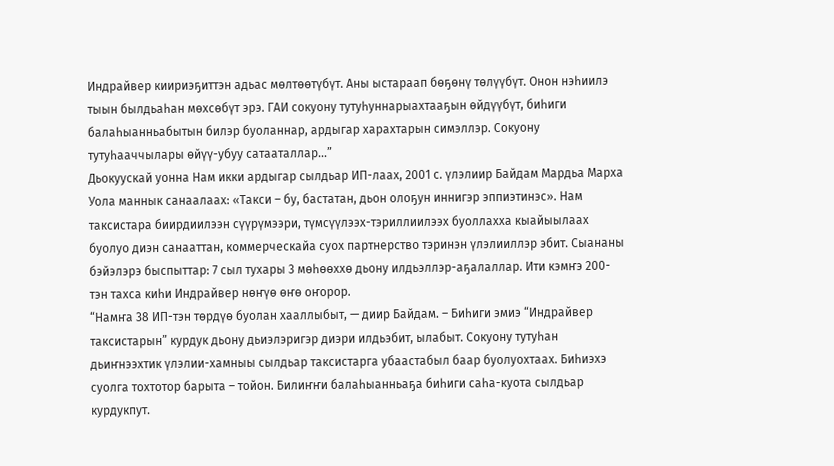Индрайвер киириэҕиттэн адьас мөлтөөтүбүт. Аны ыстараап бөҕөнү төлүүбүт. Онон нэһиилэ тыын былдьаһан мөхсөбүт эрэ. ГАИ сокуону тутуһуннарыахтааҕын өйдүүбүт, биһиги балаһыанньабытын билэр буоланнар, ардыгар харахтарын симэллэр. Сокуону тутуһааччылары өйүү-убуу сатааталлар…”
Дьокуускай уонна Нам икки ардыгар сылдьар ИП-лаах, 2001 с. үлэлиир Байдам Мардьа Марха Уола маннык санаалаах: «Такси – бу, бастатан, дьон олоҕун иннигэр эппиэтинэс». Нам таксистара биирдиилээн сүүрүмээри, түмсүүлээх-тэриллиилээх буоллахха кыайыылаах буолуо диэн санааттан, коммерческайа суох партнерство тэринэн үлэлииллэр эбит. Сыананы бэйэлэрэ быспыттар: 7 сыл тухары 3 мөһөөххө дьону илдьэллэр-аҕалаллар. Ити кэмҥэ 200-тэн тахса киһи Индрайвер нөҥүө өҥө оҥорор.
“Намҥа 38 ИП-тэн төрдүө буолан хааллыбыт, — диир Байдам. – Биһиги эмиэ “Индрайвер таксистарын” курдук дьону дьиэлэригэр диэри илдьэбит, ылабыт. Сокуону тутуһан дьиҥнээхтик үлэлии-хамныы сылдьар таксистарга убаастабыл баар буолуохтаах. Биһиэхэ суолга тохтотор барыта – тойон. Билиҥҥи балаһыанньаҕа биһиги саһа-куота сылдьар курдукпут.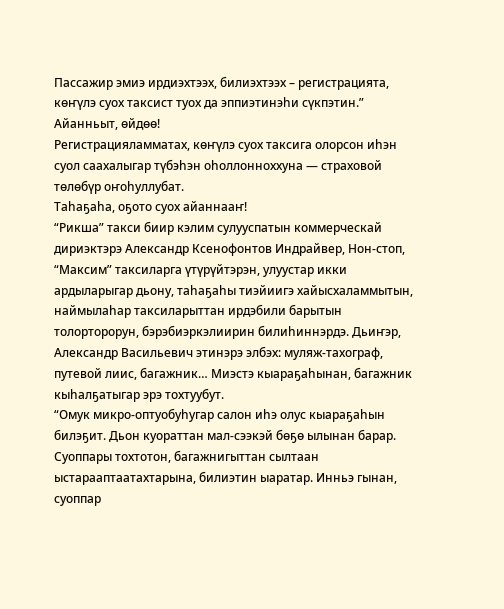Пассажир эмиэ ирдиэхтээх, билиэхтээх – регистрацията, көҥүлэ суох таксист туох да эппиэтинэһи сүкпэтин.”
Айанньыт, өйдөө!
Регистрацияламматах, көҥүлэ суох таксига олорсон иһэн суол саахалыгар түбэһэн оһоллонноххуна — страховой төлөбүр оҥоһуллубат.
Таһаҕаһа, оҕото суох айаннааҥ!
“Рикша” такси биир кэлим сулууспатын коммерческай дириэктэрэ Александр Ксенофонтов Индрайвер, Нон-стоп, “Максим” таксиларга үтүрүйтэрэн, улуустар икки ардыларыгар дьону, таһаҕаһы тиэйиигэ хайысхаламмытын, наймылаһар таксиларыттан ирдэбили барытын толорторорун, бэрэбиэркэлиирин билиһиннэрдэ. Дьиҥэр, Александр Васильевич этинэрэ элбэх: муляж-тахограф, путевой лиис, багажник… Миэстэ кыараҕаһынан, багажник кыһалҕатыгар эрэ тохтуубут.
“Омук микро-оптуобуһугар салон иһэ олус кыараҕаһын билэҕит. Дьон куораттан мал-сээкэй бөҕө ылынан барар. Суоппары тохтотон, багажнигыттан сылтаан ыстарааптаатахтарына, билиэтин ыаратар. Инньэ гынан, суоппар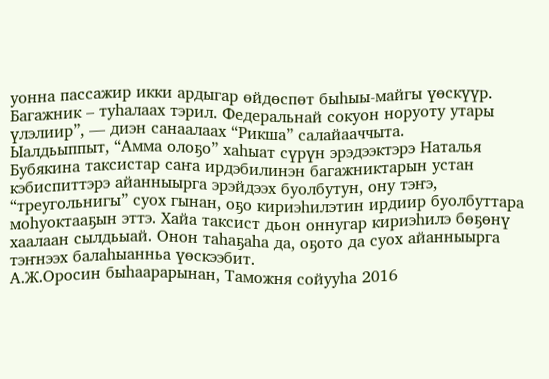уонна пассажир икки ардыгар өйдөспөт быһыы-майгы үөскүүр. Багажник – туһалаах тэрил. Федеральнай сокуон норуоту утары үлэлиир”, — диэн санаалаах “Рикша” салайааччыта.
Ыалдьыппыт, “Амма олоҕо” хаһыат сүрүн эрэдээктэрэ Наталья Бубякина таксистар саҥа ирдэбилинэн багажниктарын устан кэбиспиттэрэ айанныырга эрэйдээх буолбутун, ону тэҥэ, “треугольнигы” суох гынан, оҕо кириэһилэтин ирдиир буолбуттара моһуоктааҕын эттэ. Хайа таксист дьон оннугар кириэһилэ бөҕөнү хаалаан сылдьыай. Онон таһаҕаһа да, оҕото да суох айанныырга тэҥнээх балаһыанньа үөскээбит.
А.Ж.Оросин быһаарарынан, Таможня сойууһа 2016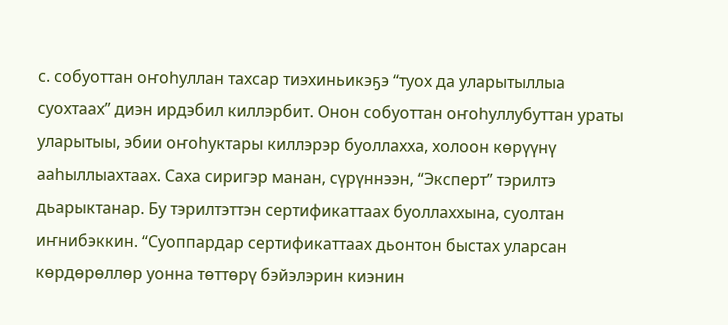с. собуоттан оҥоһуллан тахсар тиэхиньикэҕэ “туох да уларытыллыа суохтаах” диэн ирдэбил киллэрбит. Онон собуоттан оҥоһуллубуттан ураты уларытыы, эбии оҥоһуктары киллэрэр буоллахха, холоон көрүүнү ааһыллыахтаах. Саха сиригэр манан, сүрүннээн, “Эксперт” тэрилтэ дьарыктанар. Бу тэрилтэттэн сертификаттаах буоллаххына, суолтан иҥнибэккин. “Суоппардар сертификаттаах дьонтон быстах уларсан көрдөрөллөр уонна төттөрү бэйэлэрин киэнин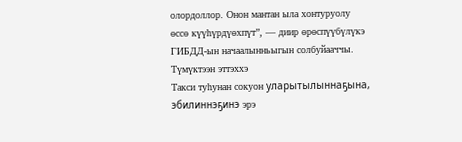олордоллор. Онон мантан ыла хонтуруолу өссө күүһүрдүөхпүт”, — диир өрөспүүбүлүкэ ГИБДД-ын начаалынньыгын солбуйааччы.
Түмүктээн эттэххэ
Такси туһунан сокуон уларытылыннаҕына, эбилиннэҕинэ эрэ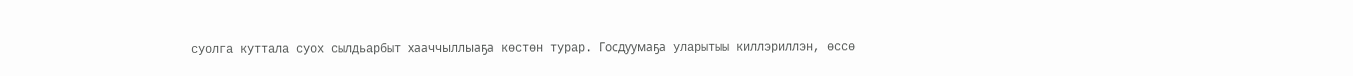суолга куттала суох сылдьарбыт хааччыллыаҕа көстөн турар. Госдуумаҕа уларытыы киллэриллэн, өссө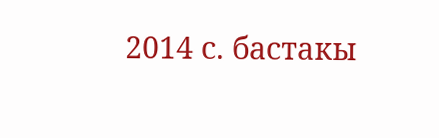2014 с. бастакы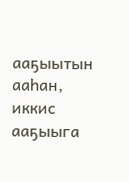ааҕыытын ааһан, иккис ааҕыыга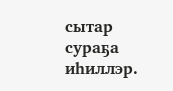сытар сураҕа иһиллэр.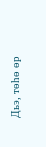Дьэ, төһө өр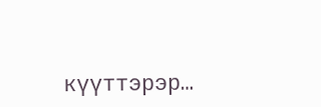күүттэрэр…